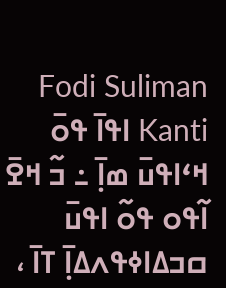Fodi Suliman Kanti ߊߟߊ߫ ߟߋ߫ ߞߵߊߟߎ߫ ߘߊ߲߫ ߸ ߏ߬ ߞߐ߫ ߊ߬ߟߋ ߟߋ߬ ߊߟߎ߫ ߛߏߡߊߦߟߍߡߊ߲߫ ߠߊ߫ ،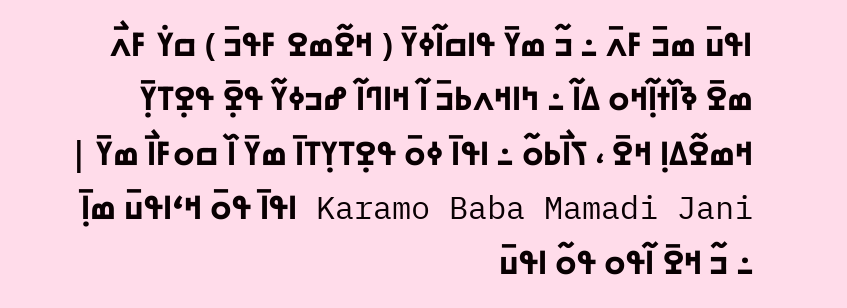ߊߟߎ߫ ߘߏ߫ ߓߍ߫ ߸ ߏ߬ ߘߌ߫ ߟߊߛߊ߬ߦߌ߫ ( ߞߐ߬ߘߐ ߓߟߏ߫ ) ߛߌ߭ ߓߍ߯ ߘߐ߫ ߢߊ߰ߙߊ߲߬ߞߋ ߡߊ߬ ߸ ߤߊߞߍߕߏ߫ ߊ߬ ߞߊߣߊ߬ ߝߏߦߌ߬ ߟߐ߲߫ ߟߐ߲ߠߌ߲߫ ߞߘߐ߬ߡߊ߲ ߞߐ߫ ، ߖߊ߯ߕߋ߬ ߸ ߊߟߊ߫ ߦߋ߫ ߟߐ߲ߠߌ߲ߠߊ߫ ߘߌ߫ ߊ߰ ߛߋߓߊ߯ ߘߌ߫ |
Karamo Baba Mamadi Jani ߊߟߊ߫ ߟߋ߫ ߞߵߊߟߎ߫ ߘߊ߲߫ ߸ ߏ߬ ߞߐ߫ ߊ߬ߟߋ ߟߋ߬ ߊߟߎ߫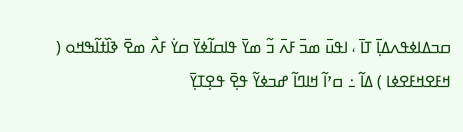ߛߏߡߊߦߟߍߡߊ߲߫ ߠߊ߫ ، ߊߟߎ߫ ߘߏ߫ ߓߍ߫ ߏ߬ ߘߌ߫ ߟߊߛߊ߬ߦߌ߫ ߛߌ߭ ߓߍ߯ ߘߐ߫ ߢߊ߰ߙߊ߬ߒߞߋ ( ߞߓߐߞߓߐߦߊ ) ߡߊ߬ ߸ ߛߴߊ߬ ߞߊߣߊ߬ ߝߏߦߌ߬ ߟߐ߲߫ ߟߐ߲ߠߌ߲߫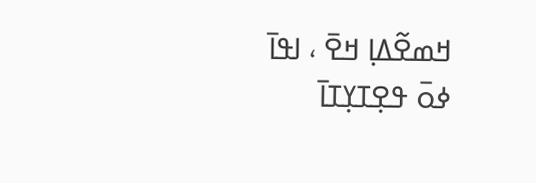ߞߘߐ߬ߡߊ߲ ߞߐ߫ ، ߊߟߊ߫ ߦߋ߫ ߟߐ߲ߠߌ߲ߠߊ߫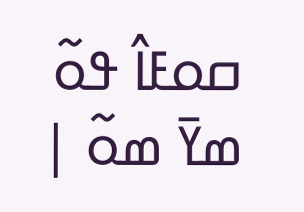ߛߋߓߊ߮ ߟߋ߬ ߘߌ߫ ߘߋ߬ |